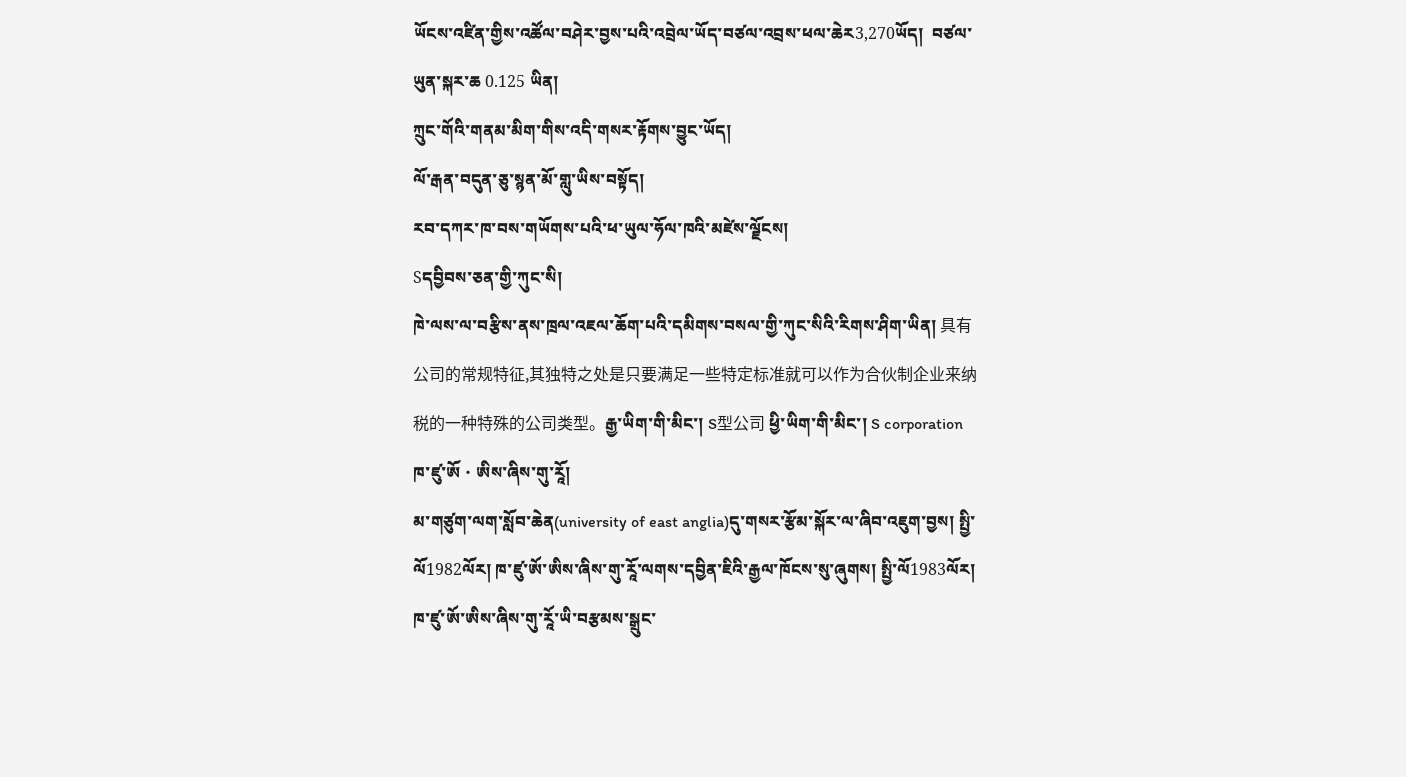ཡོངས་འཛིན་གྱིས་འཚོལ་བཤེར་བྱས་པའི་འབྲེལ་ཡོད་བཙལ་འབྲས་ཕལ་ཆེར3,270ཡོད།  བཙལ་ཡུན་སྐར་ཆ 0.125 ཡིན།
ཀྲུང་གོའི་གནམ་མིག་གིས་འདི་གསར་རྟོགས་བྱུང་ཡོད།
ལོ་རྒན་བདུན་ཅུ་སྙན་མོ་གླུ་ཡིས་བསྟོད།
རབ་དཀར་ཁ་བས་གཡོགས་པའི་ཕ་ཡུལ་ཧོལ་ཁའི་མཛེས་ལྗོངས།
Sདབྱིབས་ཅན་གྱི་ཀུང་སི།
ཁེ་ལས་ལ་བརྩིས་ནས་ཁྲལ་འཇལ་ཆོག་པའི་དམིགས་བསལ་གྱི་ཀུང་སིའི་རིགས་ཤིག་ཡིན། 具有公司的常规特征,其独特之处是只要满足一些特定标准就可以作为合伙制企业来纳税的一种特殊的公司类型。རྒྱ་ཡིག་གི་མིང་། S型公司 ཕྱི་ཡིག་གི་མིང་། S corporation
ཁ་ཛུ་ཨོ・ཨིས་ཞིས་གུ་རཱོ།
མ་གཙུག་ལག་སློབ་ཆེན(university of east anglia)དུ་གསར་རྩོམ་སྐོར་ལ་ཞིབ་འཇུག་བྱས། སྤྱི་ལོ1982ལོར། ཁ་ཛུ་ཨོ་ཨིས་ཞིས་གུ་རཱོ་ལགས་དབྱིན་ཇིའི་རྒྱལ་ཁོངས་སུ་ཞུགས། སྤྱི་ལོ1983ལོར། ཁ་ཛུ་ཨོ་ཨིས་ཞིས་གུ་རཱོ་ཡི་བརྩམས་སྒྲུང་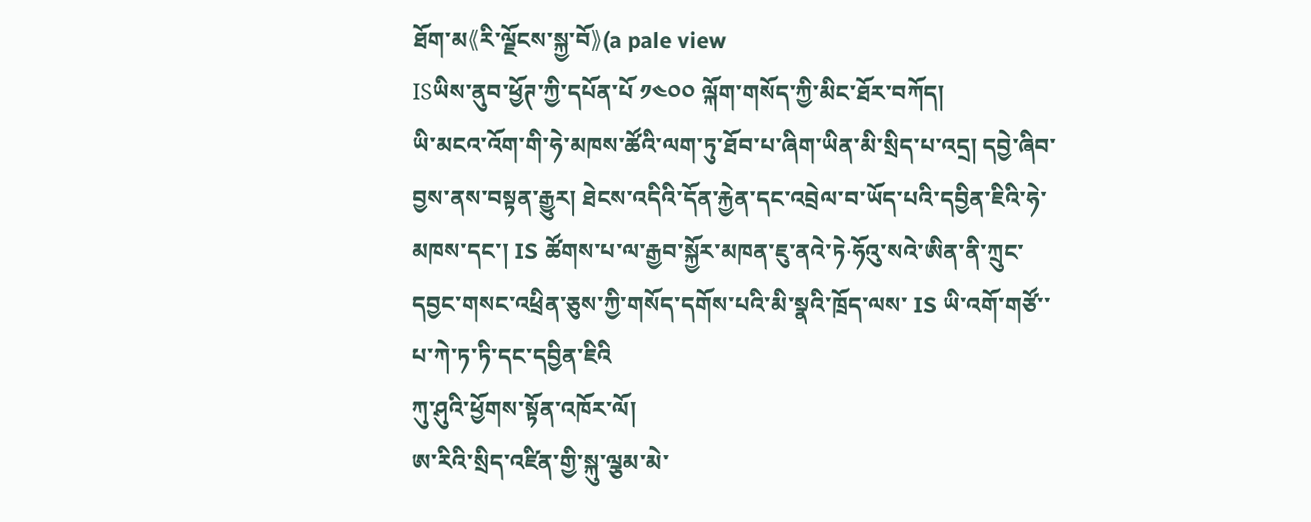ཐོག་མ《རི་ལྗོངས་སྐྱ་བོ》(a pale view
ISཡིས་ནུབ་ཕྱོཊ་ཀྱི་དཔོན་པོ ༡༤༠༠ ལྐོག་གསོད་ཀྱི་མིང་ཐོར་བཀོད།
ཡི་མངའ་འོག་གི་ཧེ་མཁས་ཚོའི་ལག་ཏུ་ཐོབ་པ་ཞིག་ཡིན་མི་སྲིད་པ་འདྲ། དབྱེ་ཞིབ་བྱས་ནས་བསྟན་རྒྱུར། ཐེངས་འདིའི་དོན་རྐྱེན་དང་འབྲེལ་བ་ཡོད་པའི་དབྱིན་ཇིའི་ཧེ་མཁས་དང་། IS ཚོགས་པ་ལ་རྒྱབ་སྐྱོར་མཁན་ཇུ་ནའེ་ཏེ·ཧོའུ་སའེ་ཨིན་ནི་ཀྲུང་དབྱང་གསང་འཕྲིན་ཅུས་ཀྱི་གསོད་དགོས་པའི་མི་སྣའི་ཁྲོད་ལས་ IS ཡི་འགོ་གཙོ་་པ་ཀེ་ཏ་ཏི་དང་དབྱིན་ཇིའི
ཀུ་ཤུའི་ཕྱོགས་སྟོན་འཁོར་ལོ།
ཨ་རིའི་སྲིད་འཛིན་གྱི་སྐུ་ལྕམ་མེ་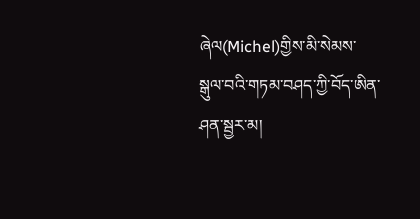ཞེལ(Michel)གྱིས་མི་སེམས་སྒུལ་བའི་གཏམ་བཤད་ཀྱི་བོད་ཨིན་ཤན་སྦྱར་མ།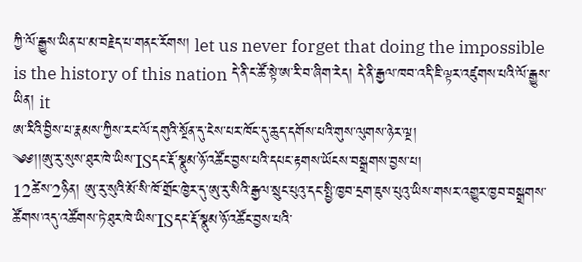ཀྱི་ལོ་རྒྱུས་ཡིན་པ་མ་བརྗེད་པ་གནང་རོགས། let us never forget that doing the impossible is the history of this nation དེ་ནི་ང་ཚོ་སྟེ་ཨ་རི་བ་ཞིག་རེད། དེ་ནི་རྒྱལ་ཁབ་འདི་ཇི་ལྟར་འཛུགས་པའི་ལོ་རྒྱུས་ཡིན། it
ཨ་རིའི་བྱིས་པ་རྣམས་ཀྱིས་རང་ལོ་དགུའི་སྔོན་དུ་ངེས་པར་ཁོང་དུ་ཆུད་དགོས་པའི་གུས་ལུགས་ཉེར་ལྔ།
༄༅།།ཨུ་རུ་སུས་ཐུར་ཁེ་ཡིས་ISདང་རྡོ་སྣུམ་ཉོ་འཚོང་བྱས་པའི་དཔང་རྟགས་ཡོངས་བསྒྲགས་བྱས་པ།
12ཚེས་2ཉིན། ཨུ་རུ་སུའི་མོ་སི་ཁོ་གྲོང་ཁྱེར་དུ་ཨུ་རུ་སིའི་རྒྱལ་སྲུང་པུའུ་དང་སྤྱི་ཁྱབ་དྲག་ཇུས་པུའུ་ཡིས་གསར་འགྱུར་ཁྱབ་བསྒྲགས་ཚོགས་འདུ་འཚོགས་ཏེ་ཐུར་ཁེ་ཡིས་ISདང་རྡོ་སྣུམ་ཉོ་འཚོང་བྱས་པའི་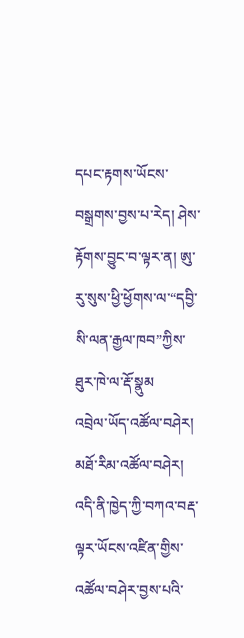དཔང་རྟགས་ཡོངས་བསྒྲགས་བྱས་པ་རེད། ཤེས་རྟོགས་བྱུང་བ་ལྟར་ན། ཨུ་རུ་སུས་ཕྱི་ཕྱོགས་ལ་“དབྱི་སི་ལན་རྒྱལ་ཁབ”ཀྱིས་ཐུར་ཁེ་ལ་རྡོ་སྣུམ
འབྲེལ་ཡོད་འཚོལ་བཤེར།
མཐོ་རིམ་འཚོལ་བཤེར།
འདི་ནི་ཁྱེད་ཀྱི་བཀའ་བརྡ་ལྟར་ཡོངས་འཛིན་གྱིས་འཚོལ་བཤེར་བྱས་པའི་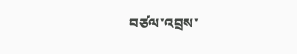བཙལ་འབྲས་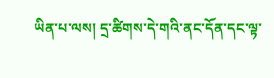ཡིན་པ་ལས། དྲ་ཚིགས་དེ་གའི་ནང་དོན་དང་ལྟ་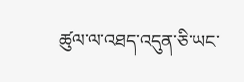ཚུལ་ལ་འཐད་འདུན་ཅི་ཡང་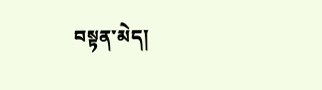བསྟན་མེད།